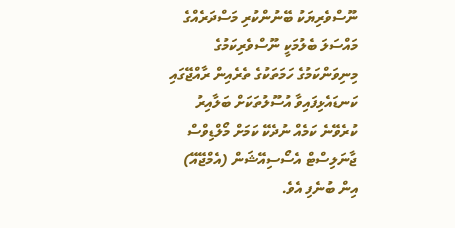ނޫސްވެރިޔަކު ބޭނުންކުރި މަސްދަރެއްގެ މައްސަލަ ބެލުމަކީ ނޫސްވެރިކަމުގެ މިނިވަންކަމުގެ ހަމަތަކުގެ ތެރެއިން ރާއްޖޭގައި ކަނޑައެޅިފައިވާ އުސޫލުތަކަށް ބަލާއިރު ކުރެވޭނެ ކަމެއް ނުދެކޭ ކަމަށް މޯލްޑިވްސް ޖާނަލިސްޓް އެސޯސިއޭޝަން (އެމްޖޭއޭ) އިން ބުނެފި އެވެ.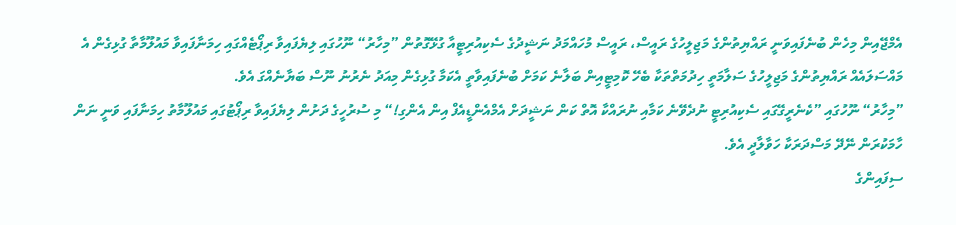އެމްޖޭއިން މިހެން ބުނެފައިވަނީ ރައްޔިތުންގެ މަޖިލީހުގެ ރައީސް، ރައީސް މުހައްމަދު ނަޝީދުގެ ސެކިއުރިޓީއާ ގުޅޭގޮތުން ”މިހާރު“ ނޫހުގައި ލިޔެފައިވާ ރިޕޯޓެއްގައި ހިމަނާފައިވާ މައުލޫމާތާ ގުޅިގެން އެ މައްސަލައެއް ރައްޔިތުންގެ މަޖިލީހުގެ ސަލާމަތީ ހިދުމަތްތަކާ ބެހޭ ކޮމިޓީއިން ބަލާނެ ކަމަށް ބުނެފައިވާތީ އެކަމާ ގުޅިގެން މިއަދު ނެރުނު ނޫސް ބަޔާނެއްގަ އެވެ.
”މިހާރު“ ނޫހުގައި ”ކެނެރީގޭގައި ސެކިއުރިޓީ ނުދެވޭނެ ކަމާއި ނުރައްކާ އޮތް ކަން ނަޝީދަށް އެމްއެންޑީއެފް އިން އެންގި!“ މި ސުރުހީގެ ދަށުން ލިޔެފައިވާ ރިޕޯޓުގައި މައުލޫމާތު ހިމަނާފައި ވަނީ ނަން ހާމަކުރަން ނޭދޭ މަސްދަރަކާ ހަވާލާދީ އެވެ.
ސިފައިންގެ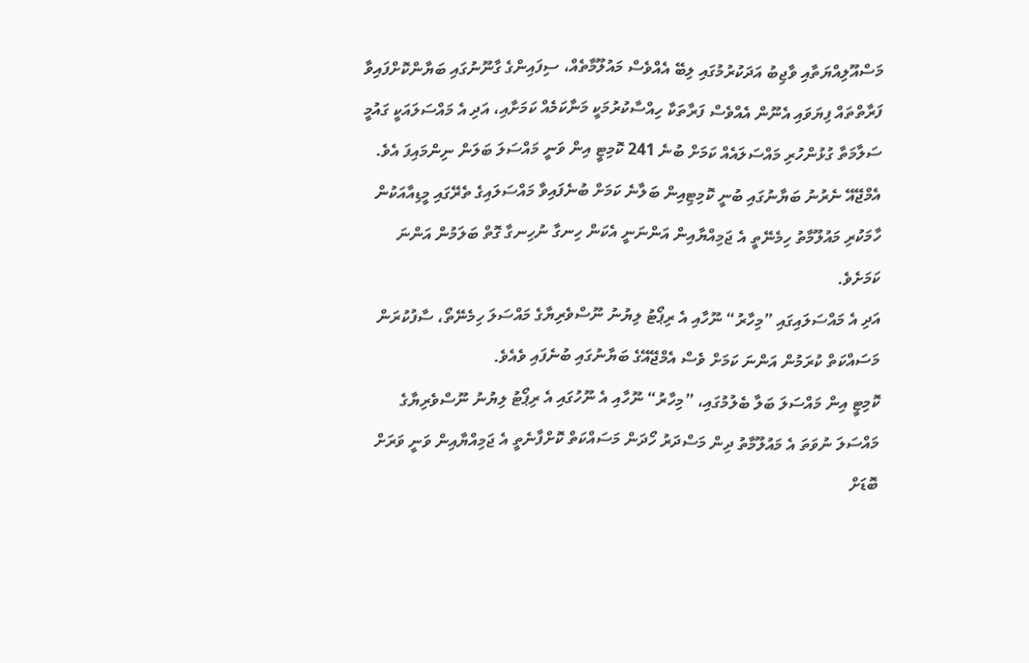މަސްއޫލިއްޔަތާއި ވާޖިބު އަދަކުރުމުގައި ލިބޭ އެއްވެސް މައުލޫމާތެއް، ސިފައިންގެ ގާނޫނުގައި ބަޔާންކޮށްފައިވާ ފަރާތްތައް ފިޔަވައި އެނޫން އެއްވެސް ފަރާތަކާ ހިއްސާކުރުމަކީ މަނާކަމެއް ކަމަށާއި، އަދި އެ މައްސަލައަކީ ގައުމީ ސަލާމަތާ ގުޅުންހުރި މައްސަލައެއް ކަމަށް ބުނެ 241 ކޮމިޓީ އިން ވަނީ މައްސަލަ ބަލަން ނިންމައިފަ އެވެ.
އެމްޖޭއޭ ނެރުނު ބަޔާނުގައި ބުނީ ކޮމިޓިއިން ބަލާނެ ކަމަށް ބުނެފައިވާ މައްސަލައިގެ ތެރޭގައި މީޑިއާއަކުން ހާމަކުރި މައުލޫމާތު ހިމެނޭތީ އެ ޖަމިއްޔާއިން އަންނަނީ އެކަން ހިނގާ ނުހިނގާ ގޮތް ބަލަމުން އަންނަ ކަމަށެވެ.
އަދި އެ މައްސަލައިގައި ”މިހާރު“ ނޫހާއި އެ ރިޕޯޓު ލިޔުނު ނޫސްވެރިޔާގެ މައްސަލަ ހިމެނޭތޯ، ސާފުކުރަން މަސައްކަތް ކުރަމުން އަންނަ ކަމަށް ވެސް އެމްޖޭއޭގެ ބަޔާނުގައި ބުނެފައި ވެއެވެ.
ކޮމިޓީ އިން މައްސަލަ ބަލާ ބެލުމުގައި، ”މިހާރު“ ނޫހާއި އެ ނޫހުގައި އެ ރިޕޯޓު ލިޔުނު ނޫސްވެރިޔާގެ މައްސަލަ ނުވަތަ އެ މައުލޫމާތު ދިން މަސްދަރު ހޯދަން މަސައްކަތް ކޮށްފާނެތީ އެ ޖަމިއްޔާއިން ވަނީ ވަރަށް ބޮޑަށް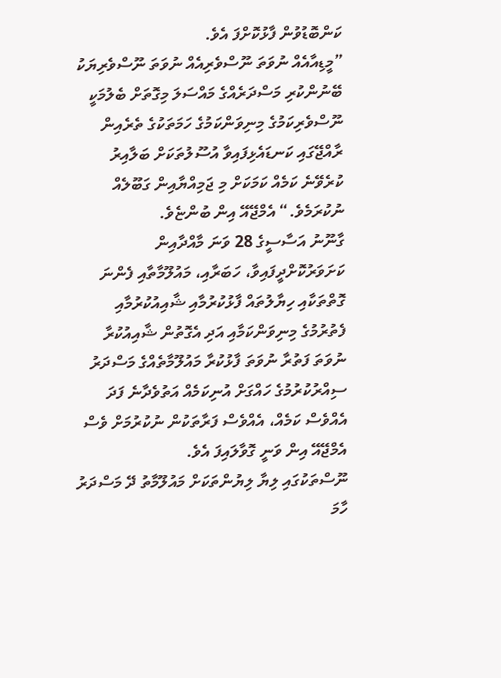ކަންބޮޑުވުން ފާޅުކޮށްފަ އެވެ.
”މީޑިއާއެއް ނުވަތަ ނޫސްވެރިއެއް ނުވަތަ ނޫސްވެރިޔަކު ބޭނުންކުރި މަސްދަރެއްގެ މައްސަލަ މިގޮތަށް ބެލުމަކީ ނޫސްވެރިކަމުގެ މިނިވަންކަމުގެ ހަމަތަކުގެ ތެރެއިން ރާއްޖޭގައި ކަނޑައެޅިފައިވާ އުސޫލުތަކަށް ބަލާއިރު ކުރެވޭނެ ކަމެއް ކަމަކަށް މި ޖަމިއްޔާއިން ގަބޫލެއް ނުކުރަމެވެ.“ އެމްޖޭއޭ އިން ބުންޏެވެ.
ގާނޫނު އަސާސީގެ 28 ވަނަ މާއްދާއިން ކަށަވަރުކޮށްދީފައިވާ، ހަބަރާއި، މައުލޫމާތާއި ފެންނަ ގޮތްތަކާއި ހިޔާލުތައް ފާޅުކުރުމާއި ޝާއިއުކުރުމާއި ފެތުރުމުގެ މިނިވަންކަމާއި އަދި އެގޮތުން ޝާއިއުކުރާ ނުވަތަ ފަތުރާ ނުވަތަ ފާޅުކުރާ މައުލޫމާތެއްގެ މަސްދަރު ސިއްރުކުރުމުގެ ހައްގަށް އުނިކަމެއް އަތުވެދާނެ ފަދަ އެއްވެސް ކަމެއް، އެއްވެސް ފަރާތަކުން ނުކުރުމަށް ވެސް އެމްޖޭއޭ އިން ވަނީ ގޮވާލައިފަ އެވެ.
ނޫސްތަކުގައި ލިޔާ ލިޔުންތަކަށް މައުލޫމާތު ދޭ މަސްދަރު ހާމަ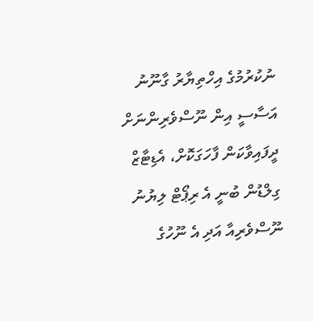ނުކުރުމުގެ އިހްތިޔާރު ގާނޫނު އަސާސީ އިން ނޫސްވެރިންނަށް ދީފައިވާކަން ފާހަގަކޮށް، އެޑިޓާޒް ގިލްޑުން ބުނީ އެ ރިޕޯޓް ލިޔުނު ނޫސްވެރިއާ އަދި އެ ނޫހުގެ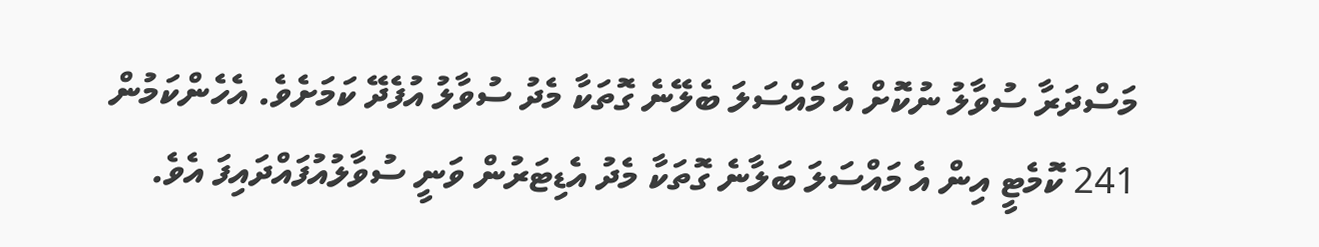މަސްދަރާ ސުވާލު ނުކޮށް އެ މައްސަލަ ބެލޭނެ ގޮތަކާ މެދު ސުވާލު އުފެދޭ ކަމަށެވެ. އެހެންކަމުން 241 ކޮމެޓީ އިން އެ މައްސަލަ ބަލާނެ ގޮތަކާ މެދު އެޑިޓަރުން ވަނީ ސުވާލުއުފައްދައިފަ އެވެ.